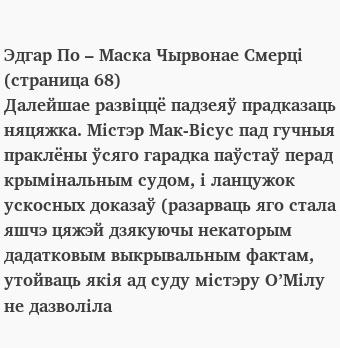Эдгар По – Маска Чырвонае Смерці (страница 68)
Далейшае развіццё падзеяў прадказаць няцяжка. Містэр Мак-Вісус пад гучныя праклёны ўсяго гарадка паўстаў перад крымінальным судом, і ланцужок ускосных доказаў (разарваць яго стала яшчэ цяжэй дзякуючы некаторым дадатковым выкрывальным фактам, утойваць якія ад суду містэру О’Мілу не дазволіла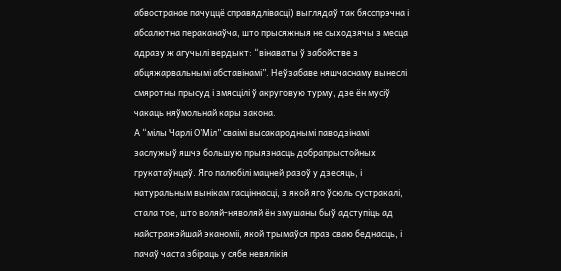абвостранае пачуццё справядлівасці) выглядаў так бясспрэчна і абсалютна пераканаўча, што прысяжныя не сыходзячы з месца адразу ж агучылі вердыкт: “вінаваты ў забойстве з абцяжарвальнымі абставінамі”. Неўзабаве няшчаснаму вынеслі смяротны прысуд і змясцілі ў акруговую турму, дзе ён мусіў чакаць няўмольнай кары закона.
А “мілы Чарлі О’Міл” сваімі высакароднымі паводзінамі заслужыў яшчэ большую прыязнасць добрапрыстойных грукатаўнцаў. Яго палюбілі мацней разоў у дзесяць, і натуральным вынікам гасціннасці, з якой яго ўсюль сустракалі, стала тое, што воляй-няволяй ён змушаны быў адступіць ад найстражэйшай эканоміі, якой трымаўся праз сваю беднасць, і пачаў часта збіраць у сябе невялікія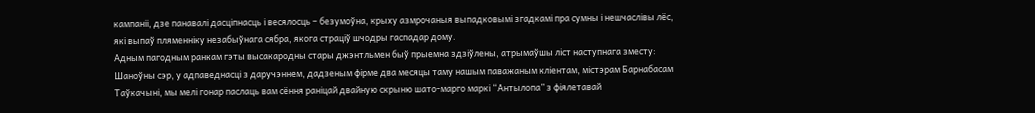кампаніі, дзе панавалі дасціпнасць і весялосць – безумоўна, крыху азмрочаныя выпадковымі згадкамі пра сумны і нешчаслівы лёс, які выпаў пляменніку незабыўнага сябра, якога страціў шчодры гаспадар дому.
Адным пагодным ранкам гэты высакародны стары джэнтльмен быў прыемна здзіўлены, атрымаўшы ліст наступнага зместу:
Шаноўны сэр, у адпаведнасці з даручэннем, дадзеным фірме два месяцы таму нашым паважаным кліентам, містэрам Барнабасам Таўкачыні, мы мелі гонар паслаць вам сёння раніцай двайную скрыню шато-марго маркі “Антылопа” з фіялетавай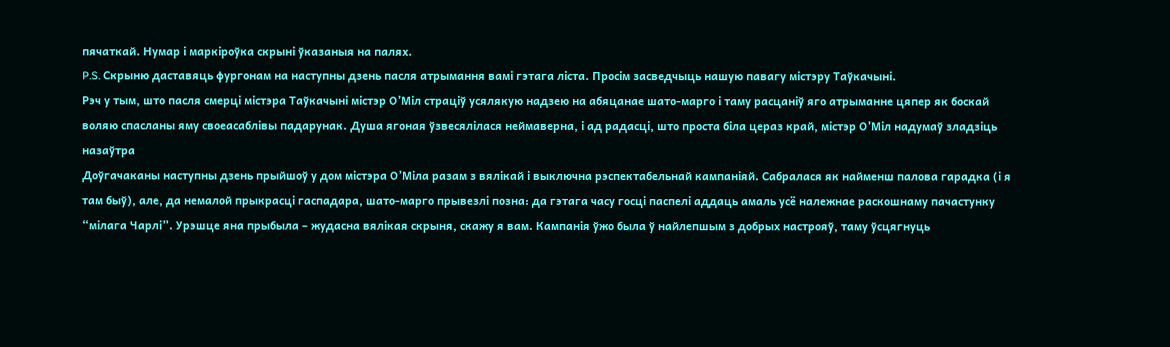пячаткай. Нумар і маркіроўка скрыні ўказаныя на палях.
P.S. Скрыню даставяць фургонам на наступны дзень пасля атрымання вамі гэтага ліста. Просім засведчыць нашую павагу містэру Таўкачыні.
Рэч у тым, што пасля смерці містэра Таўкачыні містэр О’Міл страціў усялякую надзею на абяцанае шато-марго і таму расцаніў яго атрыманне цяпер як боскай воляю спасланы яму своеасаблівы падарунак. Душа ягоная ўзвесялілася неймаверна, і ад радасці, што проста біла цераз край, містэр О’Міл надумаў зладзіць назаўтра
Доўгачаканы наступны дзень прыйшоў у дом містэра О’Міла разам з вялікай і выключна рэспектабельнай кампаніяй. Сабралася як найменш палова гарадка (і я там быў), але, да немалой прыкрасці гаспадара, шато-марго прывезлі позна: да гэтага часу госці паспелі аддаць амаль усё належнае раскошнаму пачастунку “мілага Чарлі”. Урэшце яна прыбыла – жудасна вялікая скрыня, скажу я вам. Кампанія ўжо была ў найлепшым з добрых настрояў, таму ўсцягнуць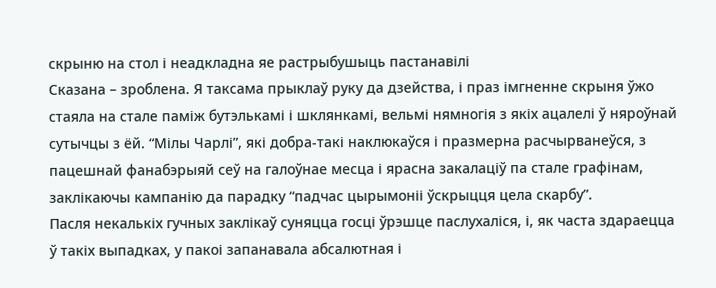скрыню на стол і неадкладна яе растрыбушыць пастанавілі
Сказана – зроблена. Я таксама прыклаў руку да дзейства, і праз імгненне скрыня ўжо стаяла на стале паміж бутэлькамі і шклянкамі, вельмі нямногія з якіх ацалелі ў няроўнай сутычцы з ёй. “Мілы Чарлі”, які добра-такі наклюкаўся і празмерна расчырванеўся, з пацешнай фанабэрыяй сеў на галоўнае месца і ярасна закалаціў па стале графінам, заклікаючы кампанію да парадку “падчас цырымоніі ўскрыцця цела скарбу”.
Пасля некалькіх гучных заклікаў суняцца госці ўрэшце паслухаліся, і, як часта здараецца ў такіх выпадках, у пакоі запанавала абсалютная і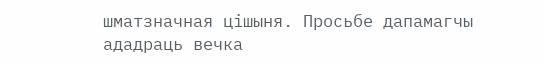шматзначная цішыня. Просьбе дапамагчы ададраць вечка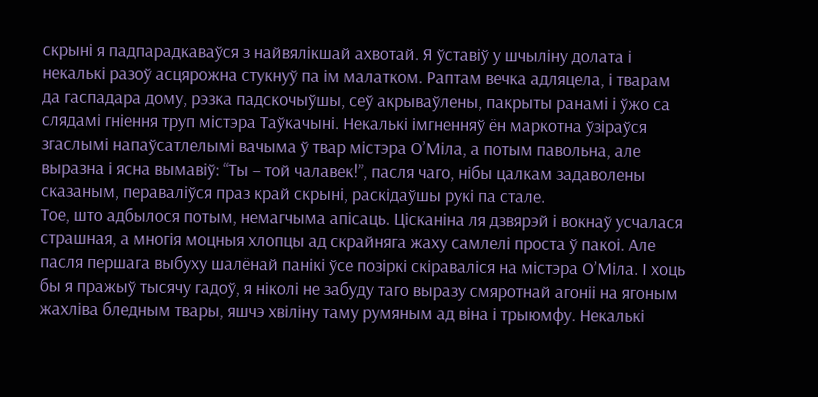скрыні я падпарадкаваўся з найвялікшай ахвотай. Я ўставіў у шчыліну долата і некалькі разоў асцярожна стукнуў па ім малатком. Раптам вечка адляцела, і тварам да гаспадара дому, рэзка падскочыўшы, сеў акрываўлены, пакрыты ранамі і ўжо са слядамі гніення труп містэра Таўкачыні. Некалькі імгненняў ён маркотна ўзіраўся згаслымі напаўсатлелымі вачыма ў твар містэра О’Міла, а потым павольна, але выразна і ясна вымавіў: “Ты – той чалавек!”, пасля чаго, нібы цалкам задаволены сказаным, пераваліўся праз край скрыні, раскідаўшы рукі па стале.
Тое, што адбылося потым, немагчыма апісаць. Цісканіна ля дзвярэй і вокнаў усчалася страшная, а многія моцныя хлопцы ад скрайняга жаху самлелі проста ў пакоі. Але пасля першага выбуху шалёнай панікі ўсе позіркі скіраваліся на містэра О’Міла. І хоць бы я пражыў тысячу гадоў, я ніколі не забуду таго выразу смяротнай агоніі на ягоным жахліва бледным твары, яшчэ хвіліну таму румяным ад віна і трыюмфу. Некалькі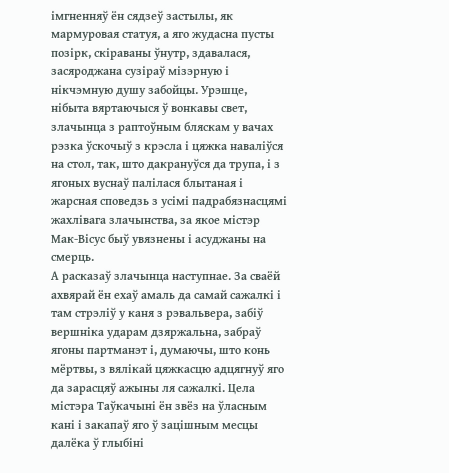імгненняў ён сядзеў застылы, як мармуровая статуя, а яго жудасна пусты позірк, скіраваны ўнутр, здавалася, засяроджана сузіраў мізэрную і нікчэмную душу забойцы. Урэшце, нібыта вяртаючыся ў вонкавы свет, злачынца з раптоўным бляскам у вачах рэзка ўскочыў з крэсла і цяжка наваліўся на стол, так, што дакрануўся да трупа, і з ягоных вуснаў палілася блытаная і жарсная споведзь з усімі падрабязнасцямі жахлівага злачынства, за якое містэр Мак-Вісус быў увязнены і асуджаны на смерць.
А расказаў злачынца наступнае. За сваёй ахвярай ён ехаў амаль да самай сажалкі і там стрэліў у каня з рэвальвера, забіў вершніка ударам дзяржальна, забраў ягоны партманэт і, думаючы, што конь мёртвы, з вялікай цяжкасцю адцягнуў яго да зарасцяў ажыны ля сажалкі. Цела містэра Таўкачыні ён звёз на ўласным кані і закапаў яго ў зацішным месцы далёка ў глыбіні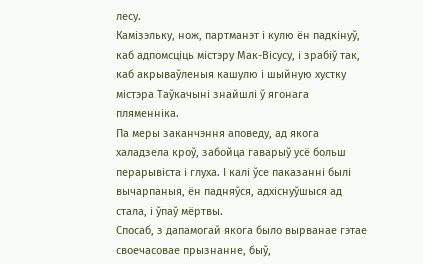лесу.
Камізэльку, нож, партманэт і кулю ён падкінуў, каб адпомсціць містэру Мак-Вісусу, і зрабіў так, каб акрываўленыя кашулю і шыйную хустку містэра Таўкачыні знайшлі ў ягонага пляменніка.
Па меры заканчэння аповеду, ад якога халадзела кроў, забойца гаварыў усё больш перарывіста і глуха. І калі ўсе паказанні былі вычарпаныя, ён падняўся, адхіснуўшыся ад стала, і ўпаў мёртвы.
Спосаб, з дапамогай якога было вырванае гэтае своечасовае прызнанне, быў,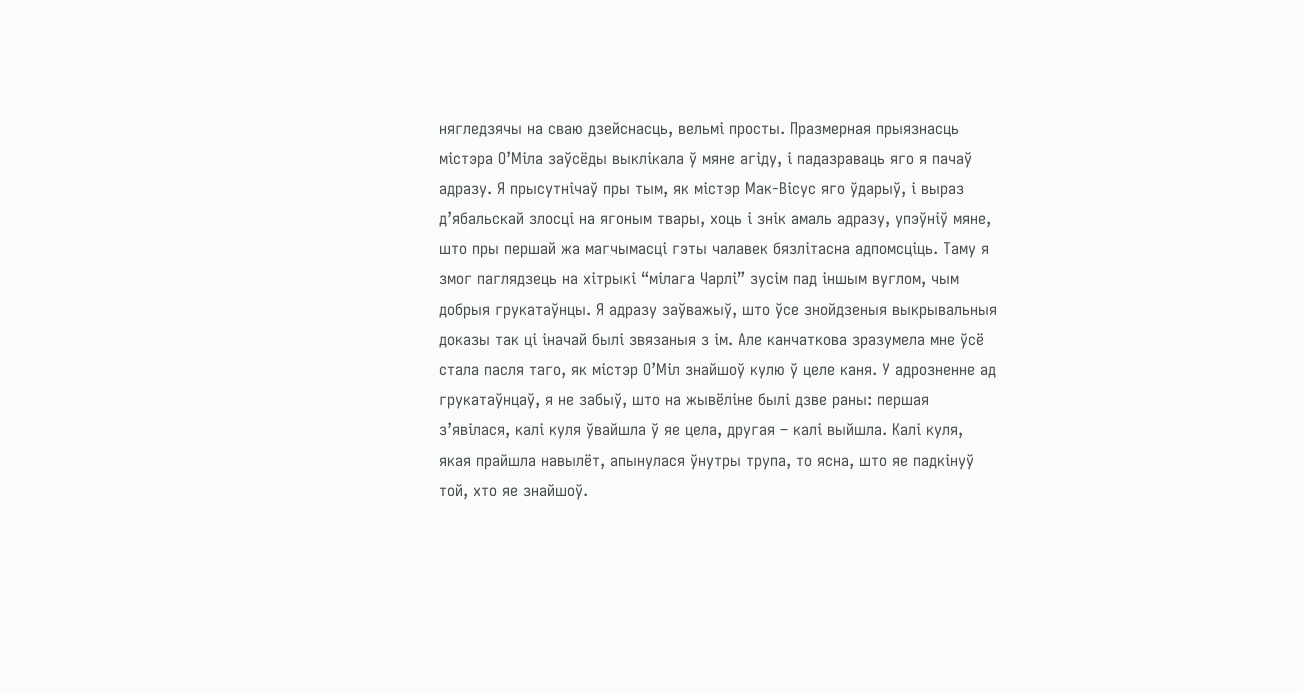нягледзячы на сваю дзейснасць, вельмі просты. Празмерная прыязнасць містэра О’Міла заўсёды выклікала ў мяне агіду, і падазраваць яго я пачаў адразу. Я прысутнічаў пры тым, як містэр Мак-Вісус яго ўдарыў, і выраз д’ябальскай злосці на ягоным твары, хоць і знік амаль адразу, упэўніў мяне, што пры першай жа магчымасці гэты чалавек бязлітасна адпомсціць. Таму я змог паглядзець на хітрыкі “мілага Чарлі” зусім пад іншым вуглом, чым добрыя грукатаўнцы. Я адразу заўважыў, што ўсе знойдзеныя выкрывальныя доказы так ці іначай былі звязаныя з ім. Але канчаткова зразумела мне ўсё стала пасля таго, як містэр О’Міл знайшоў кулю ў целе каня. У адрозненне ад грукатаўнцаў, я не забыў, што на жывёліне былі дзве раны: першая з’явілася, калі куля ўвайшла ў яе цела, другая – калі выйшла. Калі куля, якая прайшла навылёт, апынулася ўнутры трупа, то ясна, што яе падкінуў той, хто яе знайшоў.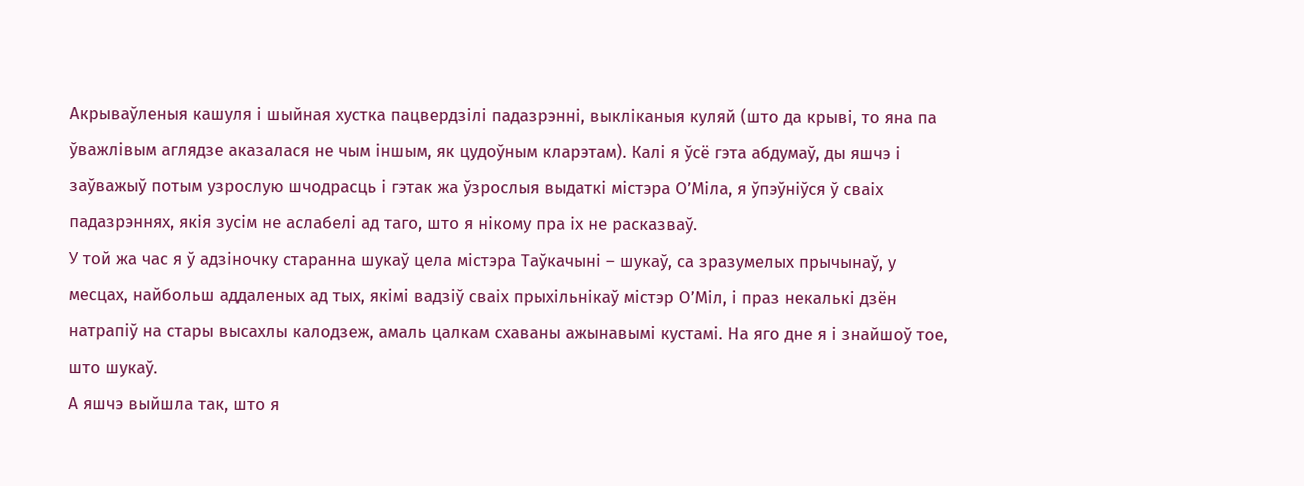Акрываўленыя кашуля і шыйная хустка пацвердзілі падазрэнні, выкліканыя куляй (што да крыві, то яна па ўважлівым аглядзе аказалася не чым іншым, як цудоўным кларэтам). Калі я ўсё гэта абдумаў, ды яшчэ і заўважыў потым узрослую шчодрасць і гэтак жа ўзрослыя выдаткі містэра О’Міла, я ўпэўніўся ў сваіх падазрэннях, якія зусім не аслабелі ад таго, што я нікому пра іх не расказваў.
У той жа час я ў адзіночку старанна шукаў цела містэра Таўкачыні – шукаў, са зразумелых прычынаў, у месцах, найбольш аддаленых ад тых, якімі вадзіў сваіх прыхільнікаў містэр О’Міл, і праз некалькі дзён натрапіў на стары высахлы калодзеж, амаль цалкам схаваны ажынавымі кустамі. На яго дне я і знайшоў тое, што шукаў.
А яшчэ выйшла так, што я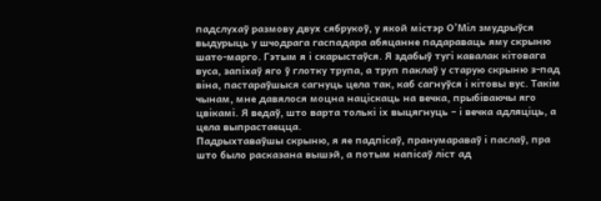падслухаў размову двух сябрукоў, у якой містэр О’Міл змудрыўся выдурыць у шчодрага гаспадара абяцанне падараваць яму скрыню шато-марго. Гэтым я і скарыстаўся. Я здабыў тугі кавалак кітовага вуса, запіхаў яго ў глотку трупа, а труп паклаў у старую скрыню з-пад віна, пастараўшыся сагнуць цела так, каб сагнуўся і кітовы вус. Такім чынам, мне давялося моцна націскаць на вечка, прыбіваючы яго цвікамі. Я ведаў, што варта толькі іх выцягнуць – і вечка адляціць, а цела выпрастаецца.
Падрыхтаваўшы скрыню, я яе падпісаў, пранумараваў і паслаў, пра што было расказана вышэй, а потым напісаў ліст ад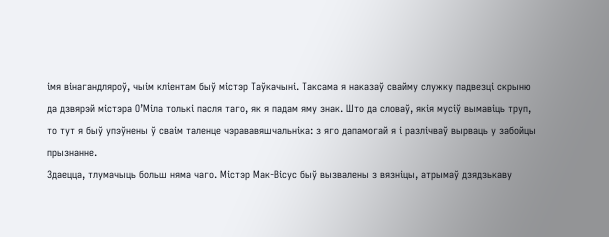імя вінагандляроў, чыім кліентам быў містэр Таўкачыні. Таксама я наказаў свайму служку падвезці скрыню да дзвярэй містэра О’Міла толькі пасля таго, як я падам яму знак. Што да словаў, якія мусіў вымавіць труп, то тут я быў упэўнены ў сваім таленце чэрававяшчальніка: з яго дапамогай я і разлічваў вырваць у забойцы прызнанне.
Здаецца, тлумачыць больш няма чаго. Містэр Мак-Вісус быў вызвалены з вязніцы, атрымаў дзядзькаву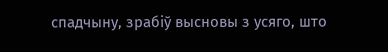спадчыну, зрабіў высновы з усяго, што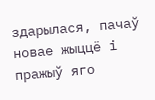здарылася, пачаў новае жыццё і пражыў яго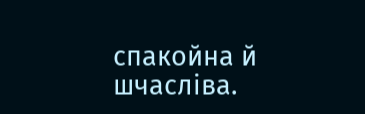спакойна й шчасліва.